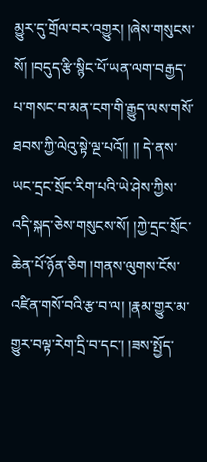མྱུར་དུ་གྲོལ་བར་འགྱུར། །ཞེས་གསུངས་སོ། །བདུད་རྩི་སྙིང་པོ་ཡན་ལག་བརྒྱད་པ་གསང་བ་མན་ངག་གི་རྒྱུད་ལས་གསོ་ཐབས་ཀྱི་ལེའུ་སྟེ་ལྔ་པའོ།། །། དེ་ནས་ཡང་དྲང་སྲོང་རིག་པའི་ཡེ་ཤེས་ཀྱིས་འདི་སྐད་ཅེས་གསུངས་སོ། །ཀྱེ་དྲང་སྲོང་ཆེན་པོ་ཉོན་ཅིག །གནས་ལུགས་ངོས་འཛིན་གསོ་བའི་རྩ་བ་ལ། །རྣམ་གྱུར་མ་གྱུར་བལྟ་རེག་དྲི་བ་དང་། །ཟས་སྤྱོད་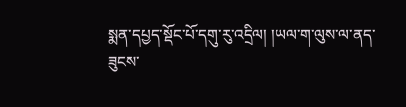སྨན་དཔྱད་སྡོང་པོ་དགུ་རུ་འདྲིལ། །ཡལ་ག་ལུས་ལ་ནད་ཟུངས་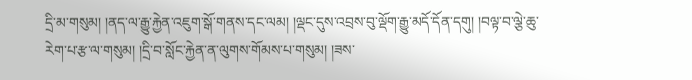དྲི་མ་གསུམ། །ནད་ལ་རྒྱུ་རྐྱེན་འཇུག་སྒོ་གནས་དང་ལམ། །ལྡང་དུས་འབྲས་བུ་ལྡོག་རྒྱུ་མདོ་དོན་དགུ། །བལྟ་བ་ལྕེ་ཆུ་རེག་པ་རྩ་ལ་གསུམ། །དྲི་བ་སློང་རྐྱེན་ན་ལུགས་གོམས་པ་གསུམ། །ཟས་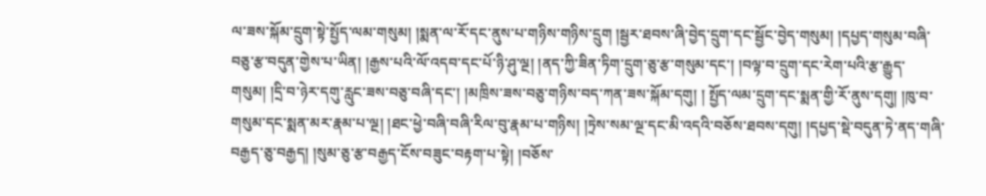ལ་ཟས་སྐོམ་དྲུག་སྟེ་སྤྱོད་ལམ་གསུམ། །སྨན་ལ་རོ་དང་ནུས་པ་གཉིས་གཉིས་དྲུག །སྦྱར་ཐབས་ཞི་བྱེད་དྲུག་དང་སྦྱོང་བྱེད་གསུམ། །དཔྱད་གསུམ་བཞི་བཅུ་རྩ་བདུན་གྱེས་པ་ཡིན། །རྒྱས་པའི་ལོ་འདབ་དང་པོ་ཉི་ཤུ་ལྔ། །ནད་ཀྱི་ཟིན་ཏིག་དྲུག་ཅུ་རྩ་གསུམ་དང་། །བལྟ་བ་དྲུག་དང་རེག་པའི་རྩ་རྒྱུད་གསུམ། །དྲི་བ་ཉེར་དགུ་རླུང་ཟས་བཅུ་བཞི་དང་། །མཁྲིས་ཟས་བཅུ་གཉིས་བད་ཀན་ཟས་སྐོམ་དགུ། ། སྤྱོད་ལམ་དྲུག་དང་སྨན་གྱི་རོ་ནུས་དགུ། །ཁུ་བ་གསུམ་དང་སྨན་མར་རྣམ་པ་ལྔ། །ཐང་ཕྱེ་བཞི་བཞི་རིལ་བུ་རྣམ་པ་གཉིས། །ཏྲེས་སམ་ལྔ་དང་མི་འདའི་བཅོས་ཐབས་དགུ། །དཔྱད་སྡེ་བདུན་ཏེ་ནད་གཞི་བརྒྱད་ཅུ་བརྒྱད། །སུམ་ཅུ་རྩ་བརྒྱད་ངོས་བཟུང་བརྟག་པ་སྟེ། །བཅོས་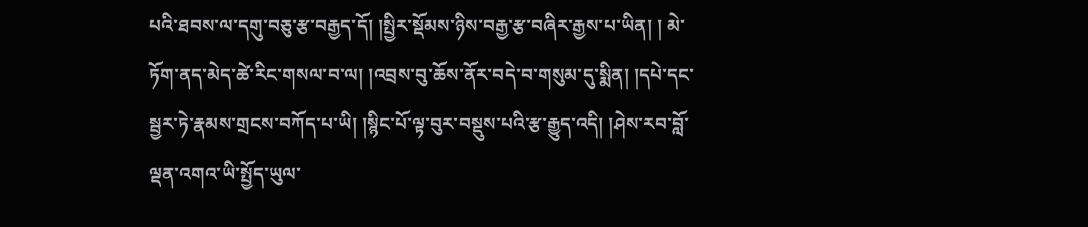པའི་ཐབས་ལ་དགུ་བཅུ་རྩ་བརྒྱད་དོ། །སྤྱིར་སྡོམས་ཉིས་བརྒྱ་རྩ་བཞིར་རྒྱས་པ་ཡིན། ། མེ་ཏོག་ནད་མེད་ཚེ་རིང་གསལ་བ་ལ། །འབྲས་བུ་ཆོས་ནོར་བདེ་བ་གསུམ་དུ་སྨིན། །དཔེ་དང་སྦྱར་ཏེ་རྣམས་གྲངས་བཀོད་པ་ཡི། །སྙིང་པོ་ལྟ་བུར་བསྡུས་པའི་རྩ་རྒྱུད་འདི། །ཤེས་རབ་བློ་ལྡན་འགའ་ཡི་སྤྱོད་ཡུལ་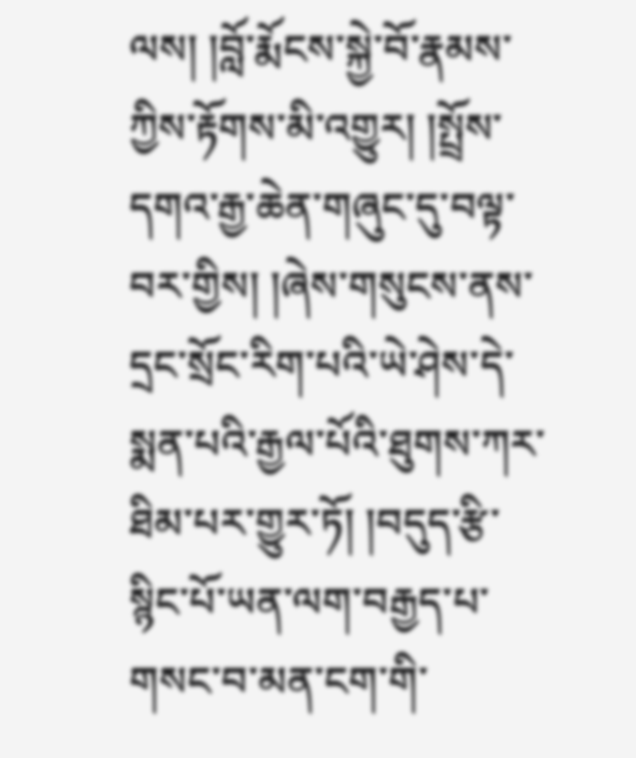ལས། །བློ་རྨོངས་སྐྱེ་བོ་རྣམས་ཀྱིས་རྟོགས་མི་འགྱུར། །སྤྲོས་དགའ་རྒྱ་ཆེན་གཞུང་དུ་བལྟ་བར་གྱིས། །ཞེས་གསུངས་ནས་དྲང་སྲོང་རིག་པའི་ཡེ་ཤེས་དེ་སྨན་པའི་རྒྱལ་པོའི་ཐུགས་ཀར་ཐིམ་པར་གྱུར་ཏོ། །བདུད་རྩི་སྙིང་པོ་ཡན་ལག་བརྒྱད་པ་གསང་བ་མན་ངག་གི་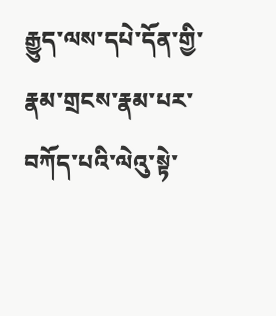རྒྱུད་ལས་དཔེ་དོན་གྱི་རྣམ་གྲངས་རྣམ་པར་བཀོད་པའི་ལེའུ་སྟེ་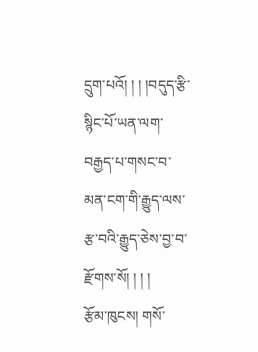དྲུག་པའོ། ། ། །བདུད་རྩི་སྙིང་པོ་ཡན་ལག་བརྒྱད་པ་གསང་བ་མན་ངག་གི་རྒྱུད་ལས་རྩ་བའི་རྒྱུད་ཅེས་བྱ་བ་རྫོགས་སོ། ། ། །
རྩོམ་ཁུངས། གསོ་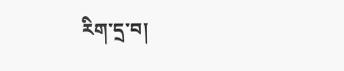རིག་དྲ་བ།